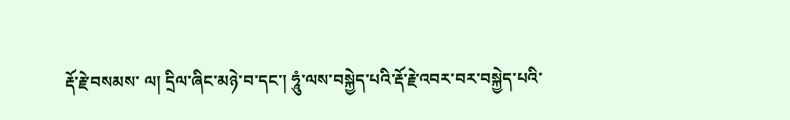རྡོ་རྗེ་བསམས་ ལ། དྲིལ་ཞིང་མཉེ་བ་དང་། ཧཱུཾ་ལས་བསྐྱེད་པའི་རྡོ་རྗེ་འབར་བར་བསྐྱེད་པའི་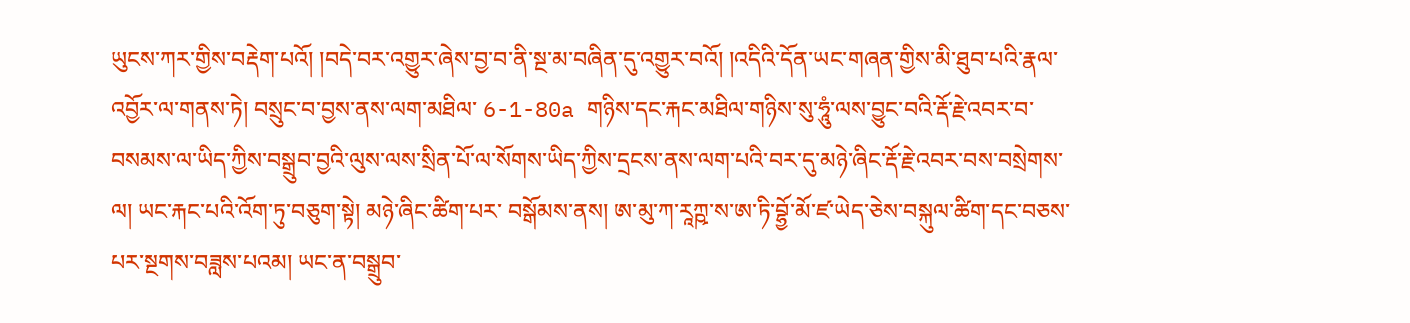ཡུངས་ཀར་གྱིས་བརྡེག་པའོ། །བདེ་བར་འགྱུར་ཞེས་བྱ་བ་ནི་སྔ་མ་བཞིན་དུ་འགྱུར་བའོ། །འདིའི་དོན་ཡང་གཞན་གྱིས་མི་ཐུབ་པའི་རྣལ་འབྱོར་ལ་གནས་ཏེ། བསྲུང་བ་བྱས་ནས་ལག་མཐིལ་ 6-1-80a གཉིས་དང་རྐང་མཐིལ་གཉིས་སུ་ཧཱུཾ་ལས་བྱུང་བའི་རྡོ་རྗེ་འབར་བ་བསམས་ལ་ཡིད་ཀྱིས་བསྒྲུབ་བྱའི་ལུས་ལས་སྲིན་པོ་ལ་སོགས་ཡིད་ཀྱིས་དྲངས་ནས་ལག་པའི་བར་དུ་མཉེ་ཞིང་རྡོ་རྗེ་འབར་བས་བསྲེགས་ལ། ཡང་རྐང་པའི་འོག་ཏུ་བཅུག་སྟེ། མཉེ་ཞིང་ཚིག་པར་ བསྒོམས་ནས། ཨ་མུ་ཀ་རཱཀྵ་ས་ཨ་ཏི་བྷྱོ་མོ་ཛ་ཡེད་ཅེས་བསྐུལ་ཚིག་དང་བཅས་པར་སྔགས་བཟླས་པའམ། ཡང་ན་བསྒྲུབ་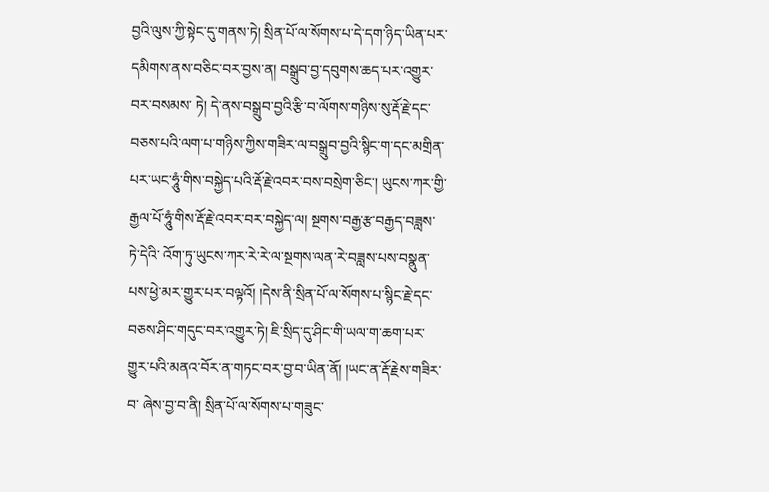བྱའི་ལུས་ཀྱི་སྟེང་དུ་གནས་ཏེ། སྲིན་པོ་ལ་སོགས་པ་དེ་དག་ཉིད་ཡིན་པར་དམིགས་ནས་བཅིང་བར་བྱས་ན། བསྒྲུབ་བྱ་དབུགས་ཆད་པར་འགྱུར་བར་བསམས་ ཏེ། དེ་ནས་བསྒྲུབ་བྱའི་རྩི་བ་ལོགས་གཉིས་སུ་རྡོ་རྗེ་དང་བཅས་པའི་ལག་པ་གཉིས་ཀྱིས་གཟིར་ལ་བསྒྲུབ་བྱའི་སྙིང་ག་དང་མགྲིན་པར་ཡང་ཧཱུཾ་གིས་བསྐྱེད་པའི་རྡོ་རྗེ་འབར་བས་བསྲེག་ཅིང་། ཡུངས་ཀར་གྱི་རྒྱལ་པོ་ཧཱུཾ་གིས་རྡོ་རྗེ་འབར་བར་བསྐྱེད་ལ། སྔགས་བརྒྱ་རྩ་བརྒྱད་བཟླས་ཏེ་དེའི་ འོག་ཏུ་ཡུངས་ཀར་རེ་རེ་ལ་སྔགས་ལན་རེ་བཟླས་པས་བསྣུན་པས་ཕྱེ་མར་གྱུར་པར་བལྟའོ། །དེས་ནི་སྲིན་པོ་ལ་སོགས་པ་སྙིང་རྗེ་དང་བཅས་ཤིང་གདུང་བར་འགྱུར་ཏེ། ཇི་སྲིད་དུ་ཤིང་གི་ཡལ་ག་ཆག་པར་གྱུར་པའི་མནའ་བོར་ན་གཏང་བར་བྱ་བ་ཡིན་ནོ། །ཡང་ན་རྡོ་རྗེས་གཟིར་བ་ ཞེས་བྱ་བ་ནི། སྲིན་པོ་ལ་སོགས་པ་གཟུང་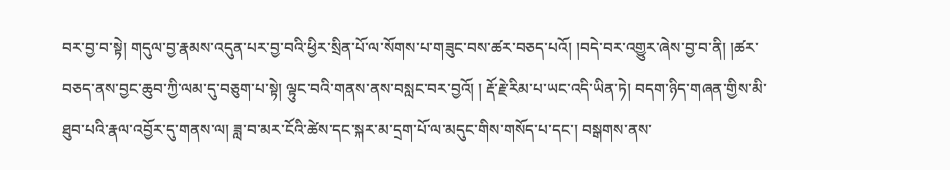བར་བྱ་བ་སྟེ། གདུལ་བྱ་རྣམས་འདུན་པར་བྱ་བའི་ཕྱིར་སྲིན་པོ་ལ་སོགས་པ་གཟུང་བས་ཚར་བཅད་པའོ། །བདེ་བར་འགྱུར་ཞེས་བྱ་བ་ནི། །ཚར་བཅད་ནས་བྱང་ཆུབ་ཀྱི་ལམ་དུ་བཅུག་པ་སྟེ། ལྟུང་བའི་གནས་ནས་བསླང་བར་བྱའོ། ། རྡོ་རྗེ་རིམ་པ་ཡང་འདི་ཡིན་ཏེ། བདག་ཉིད་གཞན་གྱིས་མི་ཐུབ་པའི་རྣལ་འབྱོར་དུ་གནས་ལ། ཟླ་བ་མར་ངོའི་ཚེས་དང་སྐར་མ་དྲག་པོ་ལ་མདུང་གིས་གསོད་པ་དང་། བསྒགས་ནས་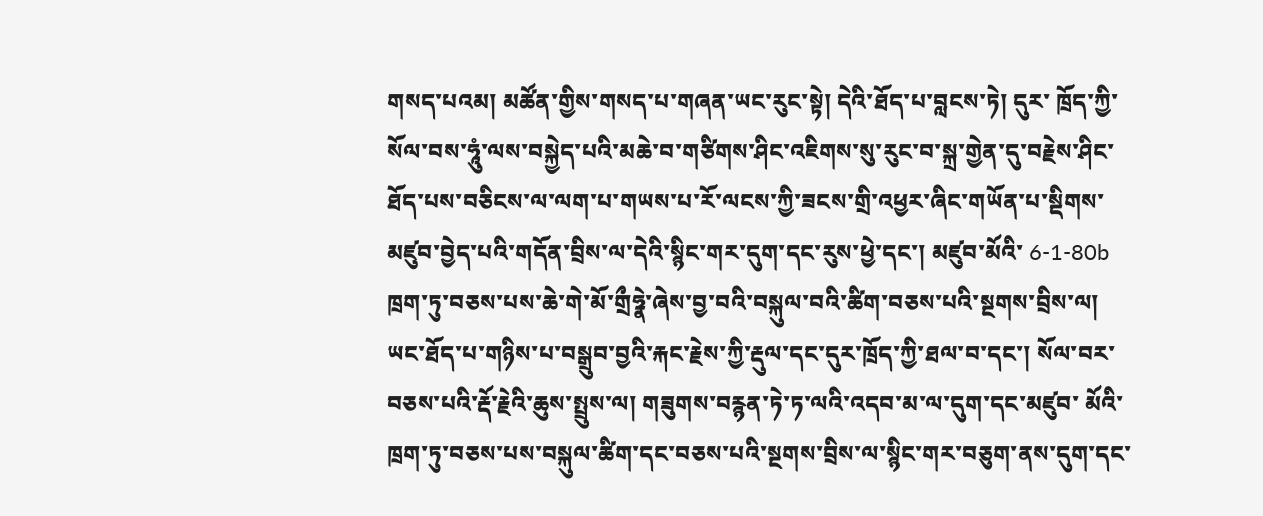གསད་པའམ། མཚོན་གྱིས་གསད་པ་གཞན་ཡང་རུང་སྟེ། དེའི་ཐོད་པ་བླངས་ཏེ། དུར་ ཁྲོད་ཀྱི་སོལ་བས་ཧཱུཾ་ལས་བསྐྱེད་པའི་མཆེ་བ་གཙིགས་ཤིང་འཇིགས་སུ་རུང་བ་སྐྲ་གྱེན་དུ་བརྗེས་ཤིང་ཐོད་པས་བཅིངས་ལ་ལག་པ་གཡས་པ་རོ་ལངས་ཀྱི་ཟངས་གྲི་འཕྱར་ཞིང་གཡོན་པ་སྡིགས་མཛུབ་བྱེད་པའི་གདོན་བྲིས་ལ་དེའི་སྙིང་གར་དུག་དང་རུས་ཕྱེ་དང་། མཛུབ་མོའི་ 6-1-80b ཁྲག་ཏུ་བཅས་པས་ཆེ་གེ་མོ་གྲྀཧྣེ་ཞེས་བྱ་བའི་བསྐུལ་བའི་ཚིག་བཅས་པའི་སྔགས་བྲིས་ལ། ཡང་ཐོད་པ་གཉིས་པ་བསྒྲུབ་བྱའི་རྐང་རྗེས་ཀྱི་རྡུལ་དང་དུར་ཁྲོད་ཀྱི་ཐལ་བ་དང་། སོལ་བར་བཅས་པའི་རྡོ་རྗེའི་ཆུས་སྤྲུས་ལ། གཟུགས་བརྙན་ཏེ་ཏ་ལའི་འདབ་མ་ལ་དུག་དང་མཛུབ་ མོའི་ཁྲག་ཏུ་བཅས་པས་བསྐུལ་ཚིག་དང་བཅས་པའི་སྔགས་བྲིས་ལ་སྙིང་གར་བཅུག་ནས་དུག་དང་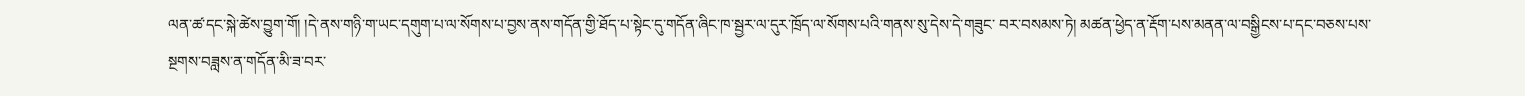ལན་ཚ་དང་སྐེ་ཚེས་བྱུག་གོ། །དེ་ནས་གཉི་ག་ཡང་དགུག་པ་ལ་སོགས་པ་བྱས་ནས་གདོན་གྱི་ཐོད་པ་སྟེང་དུ་གདོན་ཞིང་ཁ་སྦྱར་ལ་དུར་ཁྲོད་ལ་སོགས་པའི་གནས་སུ་དེས་དེ་གཟུང་ བར་བསམས་ཏེ། མཚན་ཕྱེད་ན་རྡོག་པས་མནན་ལ་བསྒྱིངས་པ་དང་བཅས་པས་སྔགས་བཟླས་ན་གདོན་མི་ཟ་བར་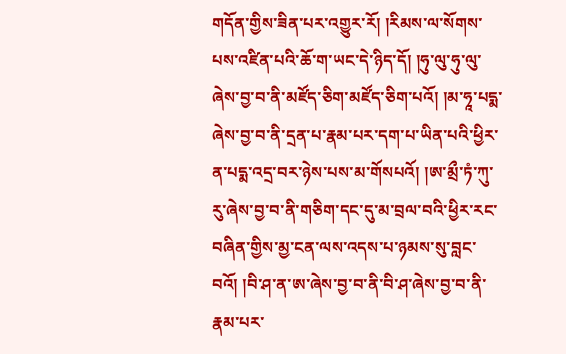གདོན་གྱིས་ཟིན་པར་འགྱུར་རོ། །རིམས་ལ་སོགས་པས་འཛིན་པའི་ཆོ་ག་ཡང་དེ་ཉིད་དོ། །ཧུ་ལུ་ཧུ་ལུ་ཞེས་བྱ་བ་ནི་མཛོད་ཅིག་མཛོད་ཅིག་པའོ། །མ་ཧཱ་པདྨ་ ཞེས་བྱ་བ་ནི་དྲན་པ་རྣམ་པར་དག་པ་ཡིན་པའི་ཕྱིར་ན་པདྨ་འདྲ་བར་ཉེས་པས་མ་གོསཔའོ། །ཨ་མྲྀ་ཏཾ་ཀུ་རུ་ཞེས་བྱ་བ་ནི་གཅིག་དང་དུ་མ་བྲལ་བའི་ཕྱིར་རང་བཞིན་གྱིས་མྱ་ངན་ལས་འདས་པ་ཉམས་སུ་བླང་བའོ། །བི་ཤ་ན་ཨ་ཞེས་བྱ་བ་ནི་བི་ཤ་ཞེས་བྱ་བ་ནི་རྣམ་པར་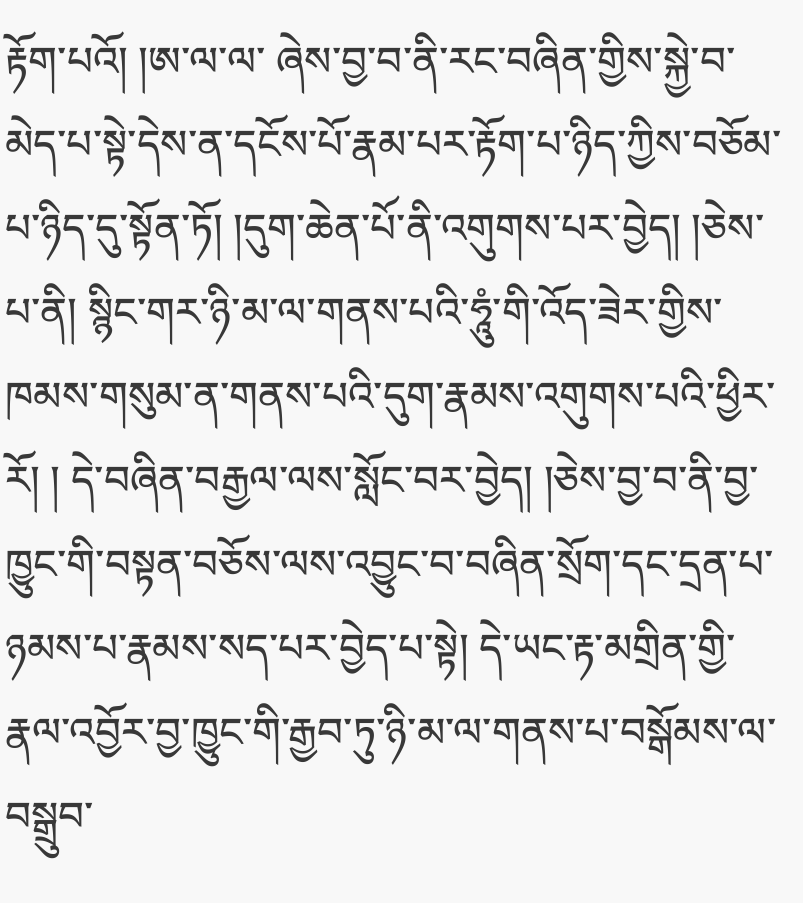རྟོག་པའོ། །ཨ་ལ་ལ་ ཞེས་བྱ་བ་ནི་རང་བཞིན་གྱིས་སྐྱེ་བ་མེད་པ་སྟེ་དེས་ན་དངོས་པོ་རྣམ་པར་རྟོག་པ་ཉིད་ཀྱིས་བཅོམ་པ་ཉིད་དུ་སྟོན་ཏོ། །དུག་ཆེན་པོ་ནི་འགུགས་པར་བྱེད། །ཅེས་པ་ནི། སྙིང་གར་ཉི་མ་ལ་གནས་པའི་ཧཱུཾ་གི་འོད་ཟེར་གྱིས་ཁམས་གསུམ་ན་གནས་པའི་དུག་རྣམས་འགུགས་པའི་ཕྱིར་རོ། ། དེ་བཞིན་བརྒྱལ་ལས་སློང་བར་བྱེད། །ཅེས་བྱ་བ་ནི་བྱ་ཁྱུང་གི་བསྟན་བཅོས་ལས་འབྱུང་བ་བཞིན་སྲོག་དང་དྲན་པ་ཉམས་པ་རྣམས་སད་པར་བྱེད་པ་སྟེ། དེ་ཡང་རྟ་མགྲིན་གྱི་རྣལ་འབྱོར་བྱ་ཁྱུང་གི་རྒྱབ་ཏུ་ཉི་མ་ལ་གནས་པ་བསྒོམས་ལ་བསྒྲུབ་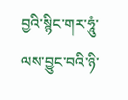བྱའི་སྙིང་གར་ཧཱུཾ་ལས་བྱུང་བའི་ཉི་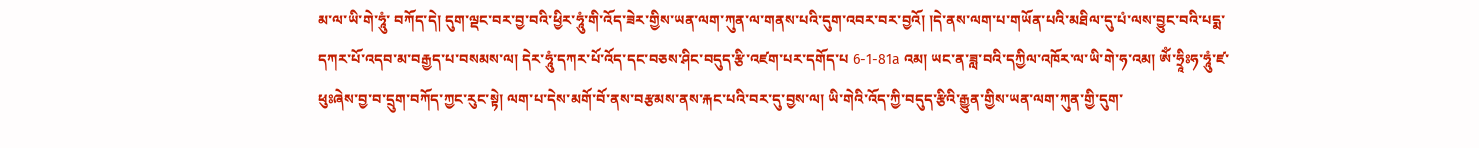མ་ལ་ཡི་གེ་ཧཱུཾ་ བཀོད་དེ། དུག་ལྡང་བར་བྱ་བའི་ཕྱིར་ཧཱུཾ་གི་འོད་ཟེར་གྱིས་ཡན་ལག་ཀུན་ལ་གནས་པའི་དུག་འབར་བར་བྱའོ། །དེ་ནས་ལག་པ་གཡོན་པའི་མཐིལ་དུ་པཾ་ལས་བྱུང་བའི་པདྨ་དཀར་པོ་འདབ་མ་བརྒྱད་པ་བསམས་ལ། དེར་ཧཱུཾ་དཀར་པོ་འོད་དང་བཅས་ཤིང་བདུད་རྩི་འཛག་པར་དགོད་པ 6-1-81a འམ། ཡང་ན་ཟླ་བའི་དཀྱིལ་འཁོར་ལ་ཡི་གེ་ཧ་འམ། ཨོཾ་ཧྲཱིཿཧ་ཧཱུཾ་ཛ་ཕུཿཞེས་བྱ་བ་དྲུག་བཀོད་ཀྱང་རུང་སྟེ། ལག་པ་དེས་མགོ་བོ་ནས་བརྩམས་ནས་རྐང་པའི་བར་དུ་བྱས་ལ། ཡི་གེའི་འོད་ཀྱི་བདུད་རྩིའི་རྒྱུན་གྱིས་ཡན་ལག་ཀུན་གྱི་དུག་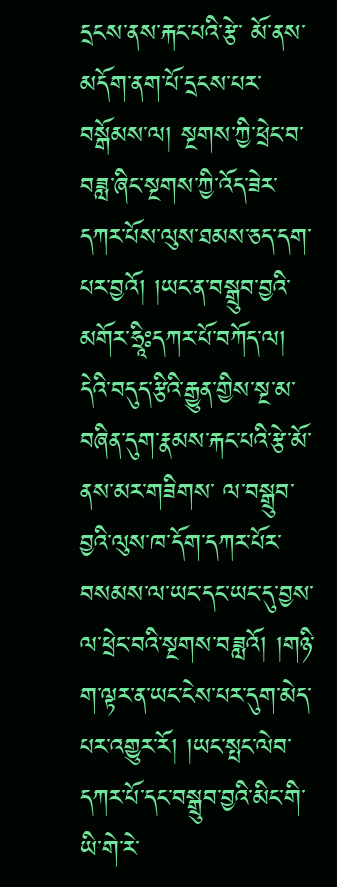དྲངས་ནས་རྐང་པའི་རྩེ་ མོ་ནས་མདོག་ནག་པོ་དྲངས་པར་བསྒོམས་ལ། སྔགས་ཀྱི་ཕྲེང་བ་བཟླ་ཞིང་སྔགས་ཀྱི་འོད་ཟེར་དཀར་པོས་ལུས་ཐམས་ཅད་དག་པར་བྱའོ། །ཡང་ན་བསྒྲུབ་བྱའི་མགོར་ཧྲཱིཿདཀར་པོ་བཀོད་ལ། དེའི་བདུད་རྩིའི་རྒྱུན་གྱིས་སྔ་མ་བཞིན་དུག་རྣམས་རྐང་པའི་རྩེ་མོ་ནས་མར་གཟིགས་ ལ་བསྒྲུབ་བྱའི་ལུས་ཁ་དོག་དཀར་པོར་བསམས་ལ་ཡང་དང་ཡང་དུ་བྱས་ལ་ཕྲེང་བའི་སྔགས་བཟླའོ། །གཉི་ག་ལྟར་ན་ཡང་ངེས་པར་དུག་མེད་པར་འགྱུར་རོ། །ཡང་སྤང་ལེབ་དཀར་པོ་དང་བསྒྲུབ་བྱའི་མིང་གི་ཡི་གེ་རེ་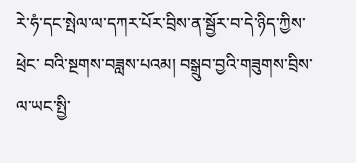རེ་ཧཾ་དང་སྤེལ་ལ་དཀར་པོར་བྲིས་ན་སྦྱོར་བ་དེ་ཉིད་ཀྱིས་ཕྲེང་ བའི་སྔགས་བཟླས་པའམ། བསྒྲུབ་བྱའི་གཟུགས་བྲིས་ལ་ཡང་སྤྱི་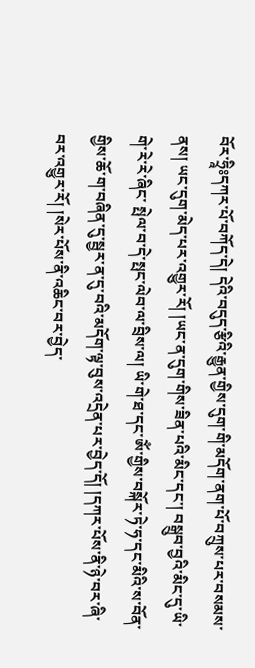བོར་ཧྲཱིཿདཀར་པོ་བཀོད་དེ། དེའི་བདུད་རྩིའི་རྒྱུན་གྱིས་དུག་གི་མདོག་ནག་པོ་བཀྲུས་པར་བསམས་ནས། ཡང་དུག་མེད་པར་འགྱུར་རོ། །ཡང་ན་དུག་གིས་ཟིན་པའི་མིང་དང་། བསྒྲུབ་བྱའི་མིང་དུ་ཡི་གེ་རེ་རེ་ཞིང་ སྤེལ་བ་དེ་སྤང་ལེབ་ལ་བྲིས་ལ། ཡི་གེ་ཐ་དང་ཨོཾ་གྱིས་བསྐོར་ཏེ་ཧ་དང་མིའི་ས་བོན་གྱིས་ཆོ་ག་བཞིན་དུ་སྦྱར་ན་དུ་བའི་མདོག་ལྟ་བུས་འདྲེན་པར་བྱེད་དོ། །དཀར་པོས་ནི་ཉེ་བར་ཞི་བར་འགྱུར་རོ། །སེར་པོས་ནི་འཆིང་བར་བྱེད་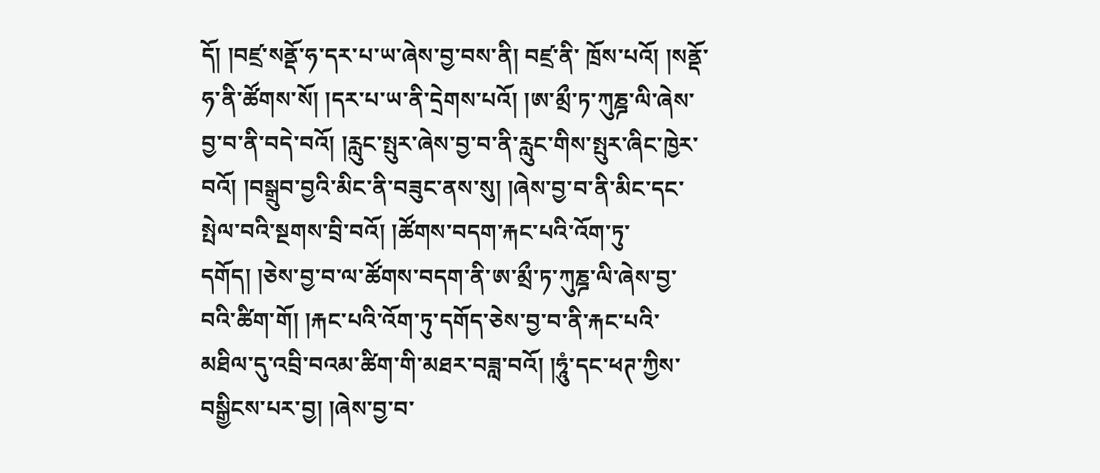དོ། །བཛྲ་སནྡོ་ཧ་དར་པ་ཡ་ཞེས་བྱ་བས་ནི། བཛྲ་ནི་ ཁྲོས་པའོ། །སནྡོ་ཧ་ནི་ཚོགས་སོ། །དར་པ་ཡ་ནི་དྲེགས་པའོ། །ཨ་མྲྀ་ཏ་ཀུཎྜ་ལི་ཞེས་བྱ་བ་ནི་བདེ་བའོ། །རླུང་སྤུར་ཞེས་བྱ་བ་ནི་རླུང་གིས་སྤུར་ཞིང་ཁྱེར་བའོ། །བསྒྲུབ་བྱའི་མིང་ནི་བཟུང་ནས་སུ། །ཞེས་བྱ་བ་ནི་མིང་དང་སྤེལ་བའི་སྔགས་བྲི་བའོ། །ཚོགས་བདག་རྐང་པའི་འོག་ཏུ་ དགོད། །ཅེས་བྱ་བ་ལ་ཚོགས་བདག་ནི་ཨ་མྲྀ་ཏ་ཀུཎྜ་ལི་ཞེས་བྱ་བའི་ཚིག་གོ། །རྐང་པའི་འོག་ཏུ་དགོད་ཅེས་བྱ་བ་ནི་རྐང་པའི་མཐིལ་དུ་འབྲི་བའམ་ཚིག་གི་མཐར་བཟླ་བའོ། །ཧཱུཾ་དང་ཕཊ་ཀྱིས་བསྒྱིངས་པར་བྱ། །ཞེས་བྱ་བ་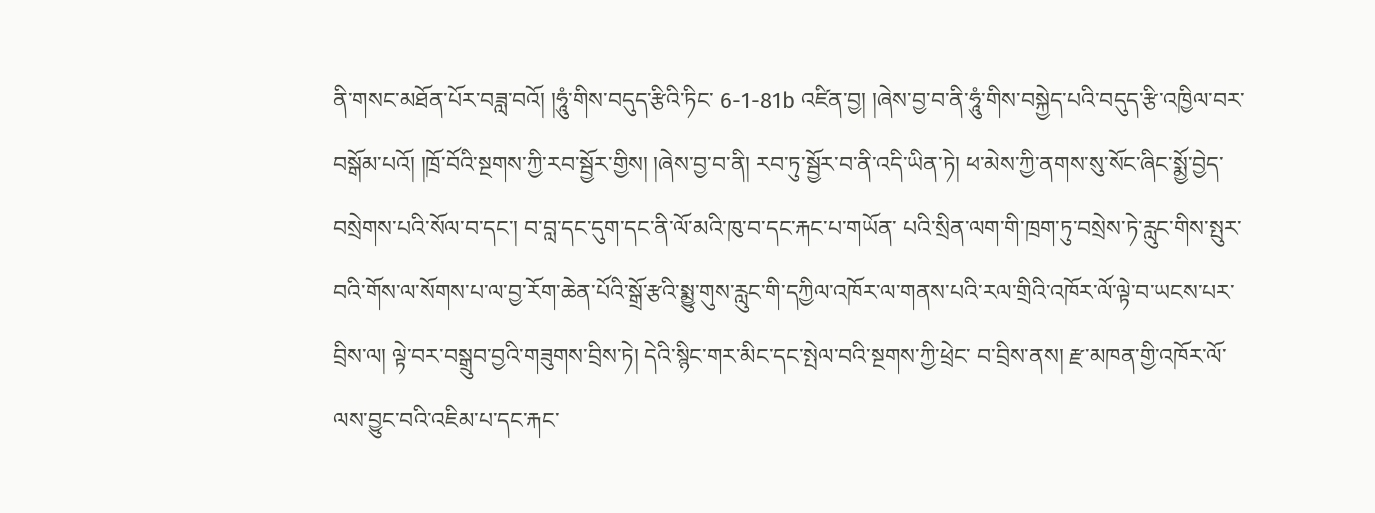ནི་གསང་མཐོན་པོར་བཟླ་བའོ། །ཧཱུཾ་གིས་བདུད་རྩིའི་ཏིང་ 6-1-81b འཛིན་བྱ། །ཞེས་བྱ་བ་ནི་ཧཱུཾ་གིས་བསྐྱེད་པའི་བདུད་རྩི་འཁྱིལ་བར་བསྒོམ་པའོ། །ཁྲོ་བོའི་སྔགས་ཀྱི་རབ་སྦྱོར་གྱིས། །ཞེས་བྱ་བ་ནི། རབ་ཏུ་སྦྱོར་བ་ནི་འདི་ཡིན་ཏེ། ཕ་མེས་ཀྱི་ནགས་སུ་སོང་ཞིང་སྨྱོ་བྱེད་བསྲེགས་པའི་སོལ་བ་དང་། བ་བླ་དང་དུག་དང་ནི་ལོ་མའི་ཁུ་བ་དང་རྐང་པ་གཡོན་ པའི་སྲིན་ལག་གི་ཁྲག་ཏུ་བསྲེས་ཏེ་རླུང་གིས་སྤུར་བའི་གོས་ལ་སོགས་པ་ལ་བྱ་རོག་ཆེན་པོའི་སྒྲོ་རྩའི་སྨྱུ་གུས་རླུང་གི་དཀྱིལ་འཁོར་ལ་གནས་པའི་རལ་གྲིའི་འཁོར་ལོ་ལྟེ་བ་ཡངས་པར་བྲིས་ལ། ལྟེ་བར་བསྒྲུབ་བྱའི་གཟུགས་བྲིས་ཏེ། དེའི་སྙིང་གར་མིང་དང་སྤེལ་བའི་སྔགས་ཀྱི་ཕྲེང་ བ་བྲིས་ནས། རྫ་མཁན་གྱི་འཁོར་ལོ་ལས་བྱུང་བའི་འཇིམ་པ་དང་རྐང་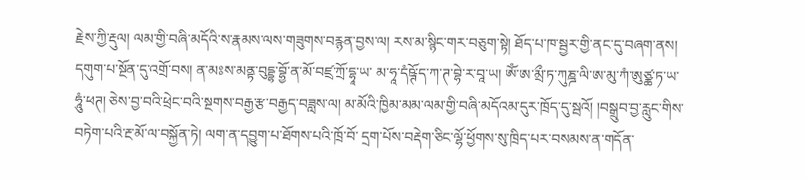རྗེས་ཀྱི་རྡུལ། ལམ་གྱི་བཞི་མདོའི་ས་རྣམས་ལས་གཟུགས་བརྙན་བྱས་ལ། རས་མ་སྙིང་གར་བཅུག་སྟེ། ཐོད་པ་ཁ་སྦྱར་གྱི་ནང་དུ་བཞག་ནས། དགུག་པ་སྔོན་དུ་འགྲོ་བས། ན་མཿས་མནྟ་བུདྡྷ་བྷྱོ་ན་མོ་བཛྲ་ཀྲོ་དྷཱ་ཡ་ མ་ཧཱ་དཾཥྚོ་ད་ཀ་ཊ་བྷེ་ར་བཱ་ཡ། ཨོཾ་ཨ་མྲྀ་ཏ་ཀུཎྜ་ལི་ཨ་མུ་ཀཾ་ཨུཙྪ་ཏ་ཡ་ཧཱུཾ་ཕཊ། ཅེས་བྱ་བའི་ཕྲེང་བའི་སྔགས་བརྒྱ་རྩ་བརྒྱད་བཟླས་ལ། མ་མོའི་ཁྱིམ་མམ་ལམ་གྱི་བཞི་མདོའམ་དུར་ཁྲོད་དུ་སྦའོ། །བསྒྲུབ་བྱ་རླུང་གིས་བཏེག་པའི་རྔ་མོ་ལ་བསྐྱོན་ཏེ། ལག་ན་དབྱུག་པ་ཐོགས་པའི་ཁྲོ་བོ་ དྲག་པོས་བརྡེག་ཅིང་ལྷོ་ཕྱོགས་སུ་ཁྲིད་པར་བསམས་ན་གདོན་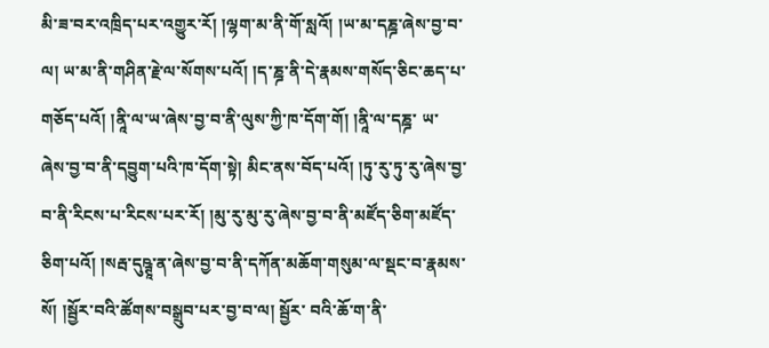མི་ཟ་བར་འཁྲིད་པར་འགྱུར་རོ། །ལྷག་མ་ནི་གོ་སླའོ། །ཡ་མ་དཎྜ་ཞེས་བྱ་བ་ལ། ཡ་མ་ནི་གཤིན་རྗེ་ལ་སོགས་པའོ། །ད་ཎྜ་ནི་དེ་རྣམས་གསོད་ཅིང་ཆད་པ་གཅོད་པའོ། །ནཱི་ལ་ཡ་ཞེས་བྱ་བ་ནི་ལུས་ཀྱི་ཁ་དོག་གོ། །ནཱི་ལ་དཎྜ་ ཡ་ཞེས་བྱ་བ་ནི་དབྱུག་པའི་ཁ་དོག་སྟེ། མིང་ནས་བོད་པའོ། །ཏུ་རུ་ཏུ་རུ་ཞེས་བྱ་བ་ནི་རིངས་པ་རིངས་པར་རོ། །མུ་རུ་མུ་རུ་ཞེས་བྱ་བ་ནི་མཛོད་ཅིག་མཛོད་ཅིག་པའོ། །སརྦ་དུཥྚཱ་ན་ཞེས་བྱ་བ་ནི་དཀོན་མཆོག་གསུམ་ལ་སྡང་བ་རྣམས་སོ། །སྦྱོར་བའི་ཚོགས་བསྒྲུབ་པར་བྱ་བ་ལ། སྦྱོར་ བའི་ཆོ་ག་ནི་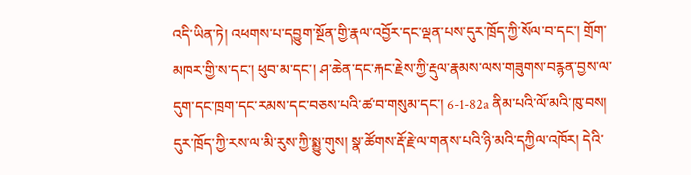འདི་ཡིན་ཏེ། འཕགས་པ་དབྱུག་སྔོན་གྱི་རྣལ་འབྱོར་དང་ལྡན་པས་དུར་ཁྲོད་ཀྱི་སོལ་བ་དང་། གྲོག་མཁར་གྱི་ས་དང་། ཕུབ་མ་དང་། ཤ་ཆེན་དང་རྐང་རྗེས་ཀྱི་རྡུལ་རྣམས་ལས་གཟུགས་བརྙན་བྱས་ལ་དུག་དང་ཁྲག་དང་རམས་དང་བཅས་པའི་ཚ་བ་གསུམ་དང་། 6-1-82a ནིམ་པའི་ལོ་མའི་ཁུ་བས། དུར་ཁྲོད་ཀྱི་རས་ལ་མི་རུས་ཀྱི་སྨྱུ་གུས། སྣ་ཚོགས་རྡོ་རྗེ་ལ་གནས་པའི་ཉི་མའི་དཀྱིལ་འཁོར། དེའི་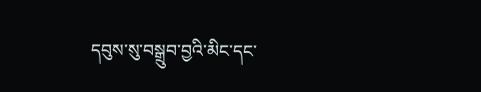དབུས་སུ་བསྒྲུབ་བྱའི་མིང་དང་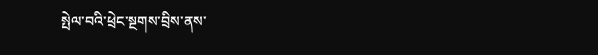སྤེལ་བའི་ཕྲེང་སྔགས་བྲིས་ནས་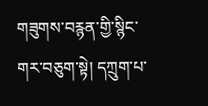གཟུགས་བརྙན་གྱི་སྙིང་གར་བཅུག་སྟེ། དཀྲུག་པ་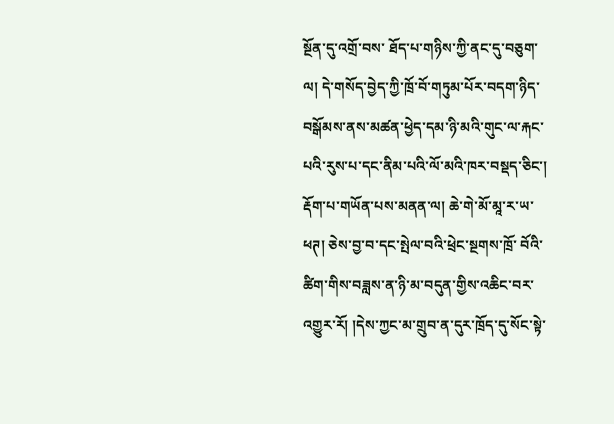སྔོན་དུ་འགྲོ་བས་ ཐོད་པ་གཉིས་ཀྱི་ནང་དུ་བཅུག་ལ། དེ་གསོད་བྱེད་ཀྱི་ཁྲོ་བོ་གཏུམ་པོར་བདག་ཉིད་བསྒོམས་ནས་མཚན་ཕྱེད་དམ་ཉི་མའི་གུང་ལ་རྐང་པའི་རུས་པ་དང་ནིམ་པའི་ལོ་མའི་ཁར་བསྡད་ཅིང་། རྡོག་པ་གཡོན་པས་མནན་ལ། ཆེ་གེ་མོ་མཱ་ར་ཡ་ཕཊ། ཅེས་བྱ་བ་དང་སྤེལ་བའི་ཕྲེང་སྔགས་ཁྲོ་ བོའི་ཚིག་གིས་བཟླས་ན་ཉི་མ་བདུན་གྱིས་འཆིང་བར་འགྱུར་རོ། །དེས་ཀྱང་མ་གྲུབ་ན་དུར་ཁྲོད་དུ་སོང་སྟེ་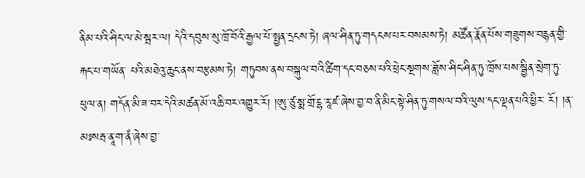ནིམ་པའི་ཤིང་ལ་མེ་སྦར་ལ། དེའི་དབུས་སུ་ཁྲོ་བོའི་རྒྱལ་པོ་སྤྱན་དྲངས་ཏེ། ཞལ་ཤིན་ཏུ་གདངས་པར་བསམས་ཏེ། མཚོན་རྣོན་པོས་གཟུགས་བརྙན་གྱི་རྐང་པ་གཡོན་ པའི་མཐེའུ་ཆུང་ནས་བརྩམས་ཏེ། གཏུབས་ནས་བསྐུལ་བའི་ཚིག་དང་བཅས་པའི་ཕྲེང་སྔགས་ཟློས་ཤིང་ཤིན་ཏུ་ཁྲོས་པས་སྦྱིན་སྲེག་ཏུ་ཕུལ་ན། གདོན་མི་ཟ་བར་དེའི་མཚན་མོ་འཆི་བར་འགྱུར་རོ། །ཨུ་ཙུ་སྨ་གྲོ་ངྷ་རཱ་ཛ་ཞེས་བྱ་བ་ནི་མིང་སྟེ་ཤིན་ཏུ་གསལ་བའི་ལུས་དང་ལྡན་པའི་ཕྱིར་ རོ། །ན་མཿསརྦ་ནཱ་ག་ནཾ་ཞེས་བྱ་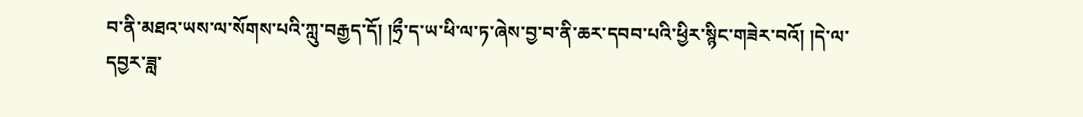བ་ནི་མཐའ་ཡས་ལ་སོགས་པའི་ཀླུ་བརྒྱད་དོ། །ཧྲྀ་ད་ཡ་ཕི་ལ་ཏ་ཞེས་བྱ་བ་ནི་ཆར་དབབ་པའི་ཕྱིར་སྙིང་གཟེར་བའོ། །དེ་ལ་དབྱར་ཟླ་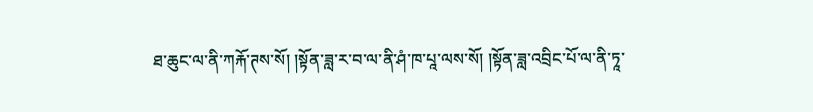ཐ་ཆུང་ལ་ནི་ཀརྐོ་ཊས་སོ། །སྟོན་ཟླ་ར་བ་ལ་ནི་ཤཾ་ཁ་པཱ་ལས་སོ། །སྟོན་ཟླ་འབྲིང་པོ་ལ་ནི་ཏཱ་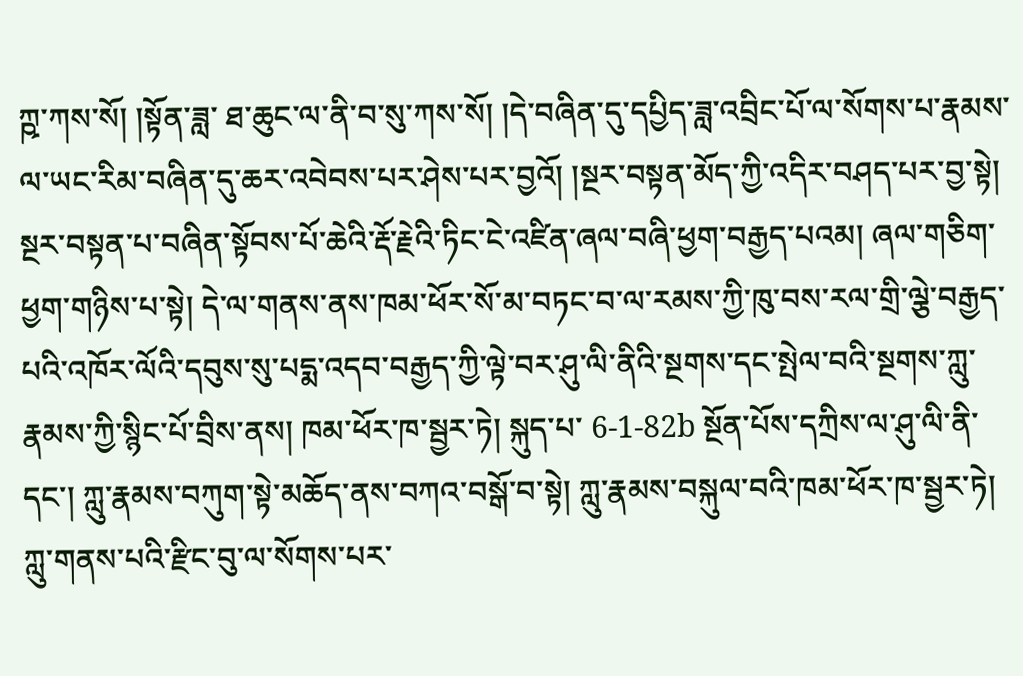ཀྵ་ཀས་སོ། །སྟོན་ཟླ་ ཐ་ཆུང་ལ་ནི་བ་སུ་ཀས་སོ། །དེ་བཞིན་དུ་དཔྱིད་ཟླ་འབྲིང་པོ་ལ་སོགས་པ་རྣམས་ལ་ཡང་རིམ་བཞིན་དུ་ཆར་འབེབས་པར་ཤེས་པར་བྱའོ། །སྔར་བསྟན་མོད་ཀྱི་འདིར་བཤད་པར་བྱ་སྟེ། སྔར་བསྟན་པ་བཞིན་སྟོབས་པོ་ཆེའི་རྡོ་རྗེའི་ཏིང་ངེ་འཛིན་ཞལ་བཞི་ཕྱག་བརྒྱད་པའམ། ཞལ་གཅིག་ཕྱག་གཉིས་པ་སྟེ། དེ་ལ་གནས་ནས་ཁམ་ཕོར་སོ་མ་བཏང་བ་ལ་རམས་ཀྱི་ཁུ་བས་རལ་གྲི་ལྕེ་བརྒྱད་པའི་འཁོར་ལོའི་དབུས་སུ་པདྨ་འདབ་བརྒྱད་ཀྱི་ལྟེ་བར་ཤུ་ལི་ནིའི་སྔགས་དང་སྤེལ་བའི་སྔགས་ཀླུ་རྣམས་ཀྱི་སྙིང་པོ་བྲིས་ནས། ཁམ་ཕོར་ཁ་སྦྱར་ཏེ། སྐུད་པ་ 6-1-82b སྔོན་པོས་དཀྲིས་ལ་ཤུ་ལི་ནི་དང་། ཀླུ་རྣམས་བཀུག་སྟེ་མཆོད་ནས་བཀའ་བསྒོ་བ་སྟེ། ཀླུ་རྣམས་བསྐུལ་བའི་ཁམ་ཕོར་ཁ་སྦྱར་ཏེ། ཀླུ་གནས་པའི་རྫིང་བུ་ལ་སོགས་པར་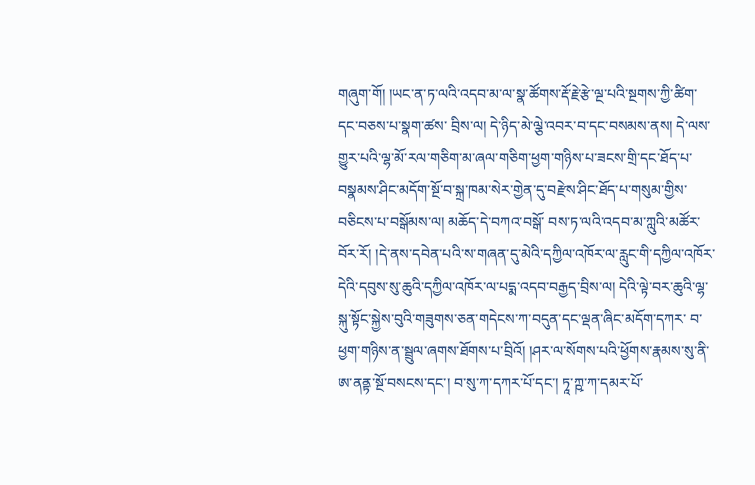གཞུག་གོ། །ཡང་ན་ཏ་ལའི་འདབ་མ་ལ་སྣ་ཚོགས་རྡོ་རྗེ་རྩེ་ལྔ་པའི་སྔགས་ཀྱི་ཚིག་དང་བཅས་པ་སྣག་ཚས་ བྲིས་ལ། དེ་ཉིད་མེ་ལྕེ་འབར་བ་དང་བསམས་ནས། དེ་ལས་གྱུར་པའི་ལྷ་མོ་རལ་གཅིག་མ་ཞལ་གཅིག་ཕྱག་གཉིས་པ་ཟངས་གྲི་དང་ཐོད་པ་བསྣམས་ཤིང་མདོག་སྔོ་བ་སྐྲ་ཁམ་སེར་གྱེན་དུ་བརྫེས་ཤིང་ཐོད་པ་གསུམ་གྱིས་བཅིངས་པ་བསྒོམས་ལ། མཆོད་དེ་བཀའ་བསྒོ་ བས་ཏ་ལའི་འདབ་མ་ཀླུའི་མཚོར་བོར་རོ། །དེ་ནས་དབེན་པའི་ས་གཞན་དུ་མེའི་དཀྱིལ་འཁོར་ལ་རླུང་གི་དཀྱིལ་འཁོར་དེའི་དབུས་སུ་ཆུའི་དཀྱིལ་འཁོར་ལ་པདྨ་འདབ་བརྒྱད་བྲིས་ལ། དེའི་ལྟེ་བར་ཆུའི་ལྷ་སྐུ་སྟོང་སྐྱེས་བུའི་གཟུགས་ཅན་གདེངས་ཀ་བདུན་དང་ལྡན་ཞིང་མདོག་དཀར་ བ་ཕྱག་གཉིས་ན་སྦྲུལ་ཞགས་ཐོགས་པ་བྲིའོ། །ཤར་ལ་སོགས་པའི་ཕྱོགས་རྣམས་སུ་ནི་ཨ་ནནྟ་སྔོ་བསངས་དང་། བ་སུ་ཀ་དཀར་པོ་དང་། ཏཱ་ཀྵ་ཀ་དམར་པོ་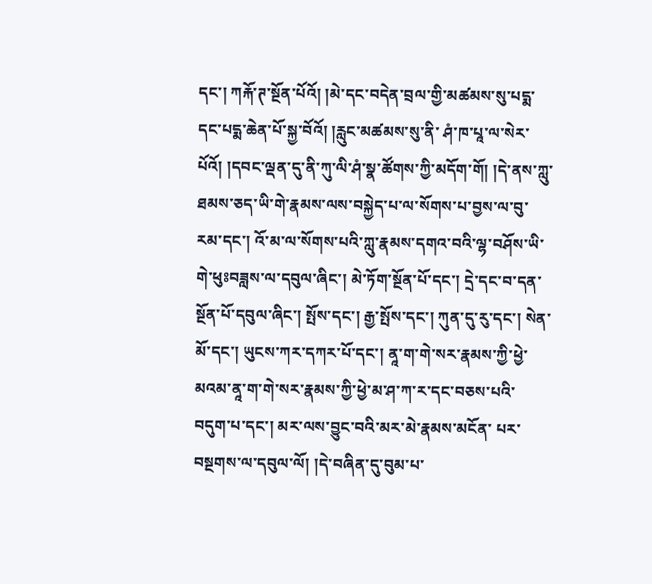དང་། ཀརྐོ་ཊ་སྔོན་པོའོ། །མེ་དང་བདེན་བྲལ་གྱི་མཚམས་སུ་པདྨ་དང་པདྨ་ཆེན་པོ་སྐྱ་བོའོ། །རླུང་མཚམས་སུ་ནི་ ཤཾ་ཁ་པཱ་ལ་སེར་པོའོ། །དབང་ལྡན་དུ་ནི་ཀུ་ལི་ཤཾ་སྣ་ཚོགས་ཀྱི་མདོག་གོ། །དེ་ནས་ཀླུ་ཐམས་ཅད་ཡི་གེ་རྣམས་ལས་བསྐྱེད་པ་ལ་སོགས་པ་བྱས་ལ་བུ་རམ་དང་། འོ་མ་ལ་སོགས་པའི་ཀླུ་རྣམས་དགའ་བའི་ལྷ་བཤོས་ཡི་གེ་ཕུཿབཟླས་ལ་དབུལ་ཞིང་། མེ་ཏོག་སྔོན་པོ་དང་། དྲེ་དང་བ་དན་སྔོན་པོ་དབུལ་ཞིང་། སྤོས་དང་། རྒྱ་སྤོས་དང་། ཀུན་དུ་རུ་དང་། སེན་མོ་དང་། ཡུངས་ཀར་དཀར་པོ་དང་། ནཱ་ག་གེ་སར་རྣམས་ཀྱི་ཕྱེ་མའམ་ནཱ་ག་གེ་སར་རྣམས་ཀྱི་ཕྱེ་མ་ཤ་ཀ་ར་དང་བཅས་པའི་བདུག་པ་དང་། མར་ལས་བྱུང་བའི་མར་མེ་རྣམས་མངོན་ པར་བསྔགས་ལ་དབུལ་ལོ། །དེ་བཞིན་དུ་བུམ་པ་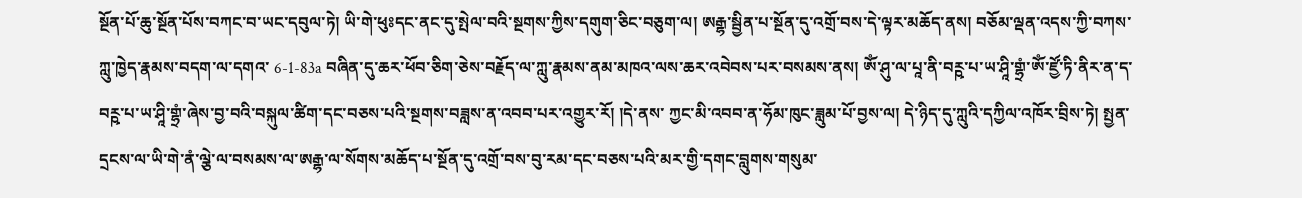སྔོན་པོ་ཆུ་སྔོན་པོས་བཀང་བ་ཡང་དབུལ་ཏེ། ཡི་གེ་ཕུཿདང་ནང་དུ་སྤེལ་བའི་སྔགས་ཀྱིས་དགུག་ཅིང་བཅུག་ལ། ཨརྒྷ་སྦྱིན་པ་སྔོན་དུ་འགྲོ་བས་དེ་ལྟར་མཆོད་ནས། བཅོམ་ལྡན་འདས་ཀྱི་བཀས་ཀླུ་ཁྱེད་རྣམས་བདག་ལ་དགའ་ 6-1-83a བཞིན་དུ་ཆར་ཕོབ་ཅིག་ཅེས་བརྗོད་ལ་ཀླུ་རྣམས་ནམ་མཁའ་ལས་ཆར་འབེབས་པར་བསམས་ནས། ཨོཾ་ཤུ་ལ་པཱ་ནི་བཪྵ་པ་ཡ་ཤཱི་གྷྲཾ་ཨོཾ་ཛྱོ་ཏི་ནིར་ན་ད་བཪྵ་པ་ཡ་ཤཱི་གྷྲཾ་ཞེས་བྱ་བའི་བསྐུལ་ཚིག་དང་བཅས་པའི་སྔགས་བཟླས་ན་འབབ་པར་འགྱུར་རོ། །དེ་ནས་ ཀྱང་མི་འབབ་ན་ཧོམ་ཁུང་ཟླུམ་པོ་བྱས་ལ། དེ་ཉིད་དུ་ཀླུའི་དཀྱིལ་འཁོར་བྲིས་ཏེ། སྤྱན་དྲངས་ལ་ཡི་གེ་ནཾ་ལྕེ་ལ་བསམས་ལ་ཨརྒྷ་ལ་སོགས་མཆོད་པ་སྔོན་དུ་འགྲོ་བས་བུ་རམ་དང་བཅས་པའི་མར་གྱི་དགང་བླུགས་གསུམ་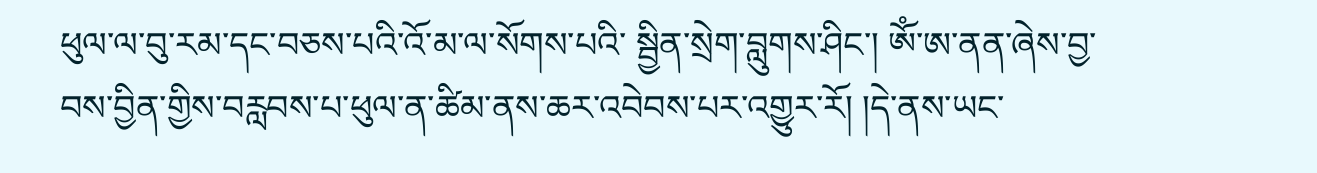ཕུལ་ལ་བུ་རམ་དང་བཅས་པའི་འོ་མ་ལ་སོགས་པའི་ སྦྱིན་སྲེག་བླུགས་ཤིང་། ཨོཾ་ཨ་ནན་ཞེས་བྱ་བས་བྱིན་གྱིས་བརླབས་པ་ཕུལ་ན་ཚིམ་ནས་ཆར་འབེབས་པར་འགྱུར་རོ། །དེ་ནས་ཡང་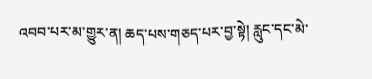འབབ་པར་མ་གྱུར་ན། ཆད་པས་གཅད་པར་བྱ་སྟེ། རླུང་དང་མེ་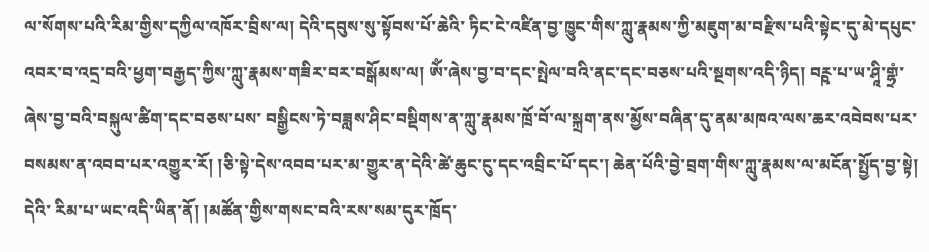ལ་སོགས་པའི་རིམ་གྱིས་དཀྱིལ་འཁོར་བྲིས་ལ། དེའི་དབུས་སུ་སྟོབས་པོ་ཆེའི་ ཏིང་ངེ་འཛིན་བྱ་ཁྱུང་གིས་ཀླུ་རྣམས་ཀྱི་མཇུག་མ་བརྫིས་པའི་སྟེང་དུ་མེ་དཔུང་འབར་བ་འདྲ་བའི་ཕྱག་བརྒྱད་ཀྱིས་ཀླུ་རྣམས་གཟིར་བར་བསྒོམས་ལ། ཨོཾ་ཞེས་བྱ་བ་དང་སྤེལ་བའི་ནང་དང་བཅས་པའི་སྔགས་འདི་ཉིད། བཪྵ་པ་ཡ་ཤཱི་གྷྲཾ་ཞེས་བྱ་བའི་བསྐུལ་ཚིག་དང་བཅས་པས་ བསྒྱིངས་ཏེ་བཟླས་ཤིང་བསྡིགས་ན་ཀླུ་རྣམས་ཁྲོ་བོ་ལ་སྐྲག་ནས་མྱོས་བཞིན་དུ་ནམ་མཁའ་ལས་ཆར་འབེབས་པར་བསམས་ན་འབབ་པར་འགྱུར་རོ། །ཅི་སྟེ་དེས་འབབ་པར་མ་གྱུར་ན་དེའི་ཚེ་ཆུང་ངུ་དང་འབྲིང་པོ་དང་། ཆེན་པོའི་བྱེ་བྲག་གིས་ཀླུ་རྣམས་ལ་མངོན་སྤྱོད་བྱ་སྟེ། དེའི་ རིམ་པ་ཡང་འདི་ཡིན་ནོ། །མཚོན་གྱིས་གསང་བའི་རས་སམ་དུར་ཁྲོད་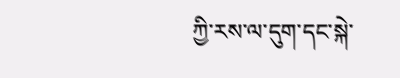ཀྱི་རས་ལ་དུག་དང་སྐེ་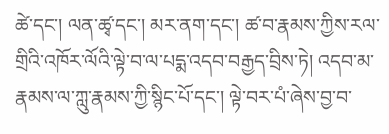ཚེ་དང་། ལན་ཚྭ་དང་། མར་ནག་དང་། ཚ་བ་རྣམས་ཀྱིས་རལ་གྲིའི་འཁོར་ལོའི་ལྟེ་བ་ལ་པདྨ་འདབ་བརྒྱད་བྲིས་ཏེ། འདབ་མ་རྣམས་ལ་ཀླུ་རྣམས་ཀྱི་སྙིང་པོ་དང་། ལྟེ་བར་པཾ་ཞེས་བྱ་བ་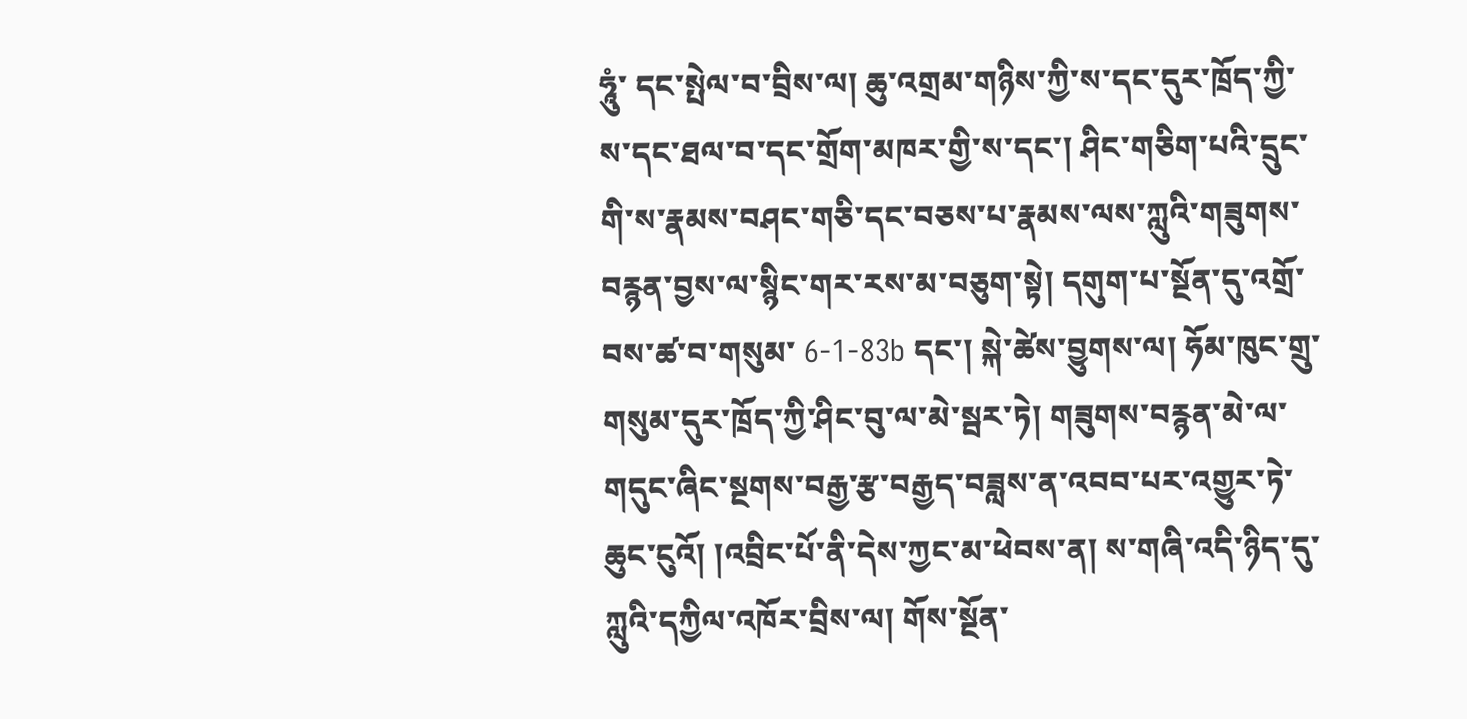ཧཱུཾ་ དང་སྤེལ་བ་བྲིས་ལ། ཆུ་འགྲམ་གཉིས་ཀྱི་ས་དང་དུར་ཁྲོད་ཀྱི་ས་དང་ཐལ་བ་དང་གྲོག་མཁར་གྱི་ས་དང་། ཤིང་གཅིག་པའི་དྲུང་གི་ས་རྣམས་བཤང་གཅི་དང་བཅས་པ་རྣམས་ལས་ཀླུའི་གཟུགས་བརྙན་བྱས་ལ་སྙིང་གར་རས་མ་བཅུག་སྟེ། དགུག་པ་སྔོན་དུ་འགྲོ་བས་ཚ་བ་གསུམ་ 6-1-83b དང་། སྐེ་ཚེས་བྱུགས་ལ། ཧོམ་ཁུང་གྲུ་གསུམ་དུར་ཁྲོད་ཀྱི་ཤིང་བུ་ལ་མེ་སྦར་ཏེ། གཟུགས་བརྙན་མེ་ལ་གདུང་ཞིང་སྔགས་བརྒྱ་རྩ་བརྒྱད་བཟླས་ན་འབབ་པར་འགྱུར་ཏེ་ཆུང་ངུའོ། །འབྲིང་པོ་ནི་དེས་ཀྱང་མ་ཕེབས་ན། ས་གཞི་འདི་ཉིད་དུ་ཀླུའི་དཀྱིལ་འཁོར་བྲིས་ལ། གོས་སྔོན་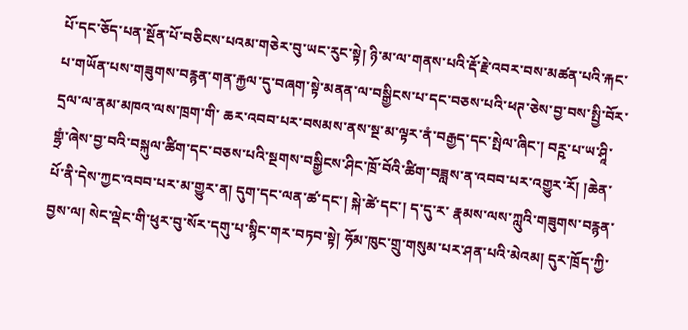པོ་དང་ཅོད་པན་སྔོན་པོ་བཅིངས་པའམ་གཅེར་བུ་ཡང་རུང་སྟེ། ཉི་མ་ལ་གནས་པའི་རྡོ་རྗེ་འབར་བས་མཚན་པའི་རྐང་པ་གཡོན་པས་གཟུགས་བརྙན་གན་རྐྱལ་དུ་བཞག་སྟེ་མནན་ལ་བསྒྱིངས་པ་དང་བཅས་པའི་ཕཊ་ཅེས་བྱ་བས་སྤྱི་བོར་དྲལ་ལ་ནམ་མཁའ་ལས་ཁྲག་གི་ ཆར་འབབ་པར་བསམས་ནས་སྔ་མ་ལྟར་ནཾ་བརྒྱད་དང་སྤེལ་ཞིང་། བཪྵ་པ་ཡ་ཤཱི་གྷྲཾ་ཞེས་བྱ་བའི་བསྐུལ་ཚིག་དང་བཅས་པའི་སྔགས་བསྒྱིངས་ཤིང་ཁྲོ་བོའི་ཚིག་བཟླས་ན་འབབ་པར་འགྱུར་རོ། །ཆེན་པོ་ནི་དེས་ཀྱང་འབབ་པར་མ་གྱུར་ན། དུག་དང་ལན་ཚ་དང་། སྐེ་ཚེ་དང་། ད་དུ་ར་ རྣམས་ལས་ཀླུའི་གཟུགས་བརྙན་བྱས་ལ། སེང་ལྡེང་གི་ཕུར་བུ་སོར་དགུ་པ་སྙིང་གར་བཏབ་སྟེ། ཧོམ་ཁུང་གྲུ་གསུམ་པར་ཤན་པའི་མེའམ། དུར་ཁྲོད་ཀྱི་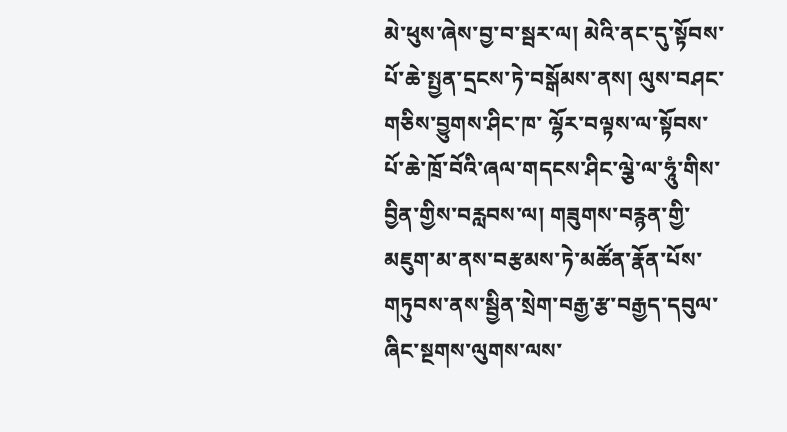མེ་ཕུས་ཞེས་བྱ་བ་སྦར་ལ། མེའི་ནང་དུ་སྟོབས་པོ་ཆེ་སྤྱན་དྲངས་ཏེ་བསྒོམས་ནས། ལུས་བཤང་གཅིས་བྱུགས་ཤིང་ཁ་ ལྷོར་བལྟས་ལ་སྟོབས་པོ་ཆེ་ཁྲོ་བོའི་ཞལ་གདངས་ཤིང་ལྕེ་ལ་ཧཱུཾ་གིས་བྱིན་གྱིས་བརླབས་ལ། གཟུགས་བརྙན་གྱི་མཇུག་མ་ནས་བརྩམས་ཏེ་མཚོན་རྣོན་པོས་གཏུབས་ནས་སྦྱིན་སྲེག་བརྒྱ་རྩ་བརྒྱད་དབུལ་ཞིང་སྔགས་ལུགས་ལས་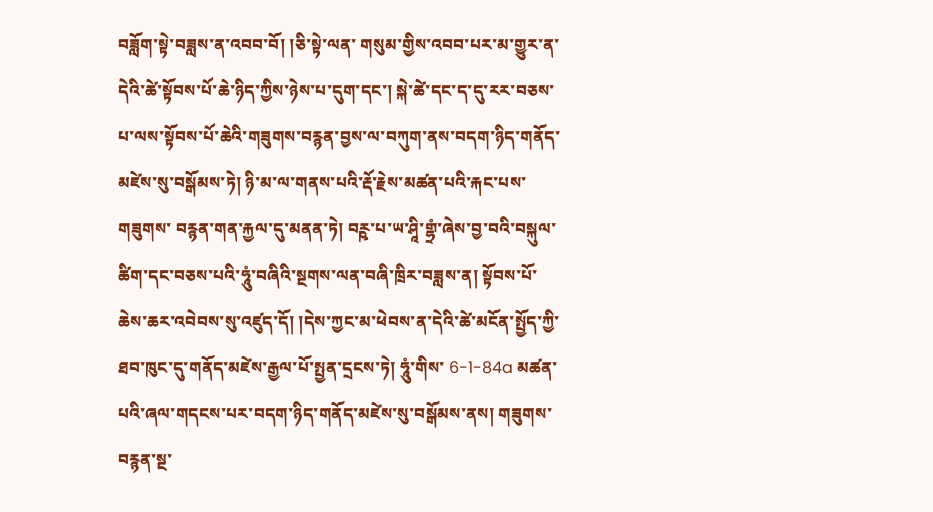བཟློག་སྟེ་བཟླས་ན་འབབ་བོ། །ཅི་སྟེ་ལན་ གསུམ་གྱིས་འབབ་པར་མ་གྱུར་ན་དེའི་ཚེ་སྟོབས་པོ་ཆེ་ཉིད་ཀྱིས་ཉེས་པ་དུག་དང་། སྐེ་ཚེ་དང་ད་དུ་རར་བཅས་པ་ལས་སྟོབས་པོ་ཆེའི་གཟུགས་བརྙན་བྱས་ལ་བཀུག་ནས་བདག་ཉིད་གནོད་མཛེས་སུ་བསྒོམས་ཏེ། ཉི་མ་ལ་གནས་པའི་རྡོ་རྗེས་མཚན་པའི་རྐང་པས་གཟུགས་ བརྙན་གན་རྐྱལ་དུ་མནན་ཏེ། བཪྵ་པ་ཡ་ཤཱི་གྷྲཾ་ཞེས་བྱ་བའི་བསྐུལ་ཚིག་དང་བཅས་པའི་ཧཱུཾ་བཞིའི་སྔགས་ལན་བཞི་ཁྲིར་བཟླས་ན། སྟོབས་པོ་ཆེས་ཆར་འབེབས་སུ་འཛུད་དོ། །དེས་ཀྱང་མ་ཕེབས་ན་དེའི་ཚེ་མངོན་སྤྱོད་ཀྱི་ཐབ་ཁུང་དུ་གནོད་མཛེས་རྒྱལ་པོ་སྤྱན་དྲངས་ཏེ། ཧཱུཾ་གིས་ 6-1-84a མཚན་པའི་ཞལ་གདངས་པར་བདག་ཉིད་གནོད་མཛེས་སུ་བསྒོམས་ནས། གཟུགས་བརྙན་སྔ་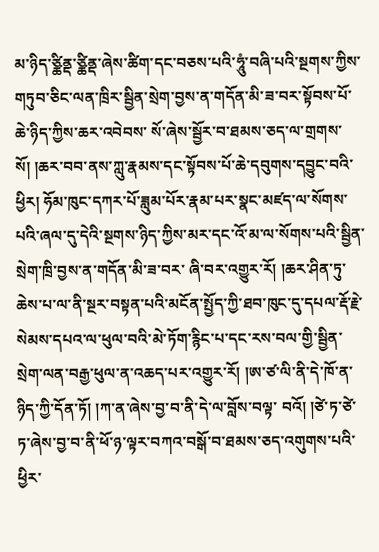མ་ཉིད་ཙྪིནྡ་ཙྪིནྡ་ཞེས་ཚིག་དང་བཅས་པའི་ཧཱུཾ་བཞི་པའི་སྔགས་ཀྱིས་གཏུབ་ཅིང་ལན་ཁྲིར་སྦྱིན་སྲེག་བྱས་ན་གདོན་མི་ཟ་བར་སྟོབས་པོ་ཆེ་ཉིད་ཀྱིས་ཆར་འབེབས་ སོ་ཞེས་སྦྱོར་བ་ཐམས་ཅད་ལ་གྲགས་སོ། །ཆར་བབ་ནས་ཀླུ་རྣམས་དང་སྟོབས་པོ་ཆེ་དབུགས་དབྱུང་བའི་ཕྱིར། ཧོམ་ཁུང་དཀར་པོ་ཟླུམ་པོར་རྣམ་པར་སྣང་མཛད་ལ་སོགས་པའི་ཞལ་དུ་དེའི་སྔགས་ཉིད་ཀྱིས་མར་དང་འོ་མ་ལ་སོགས་པའི་སྦྱིན་སྲེག་ཁྲི་བྱས་ན་གདོན་མི་ཟ་བར་ ཞི་བར་འགྱུར་རོ། །ཆར་ཤིན་ཏུ་ཆེས་པ་ལ་ནི་སྔར་བསྟན་པའི་མངོན་སྤྱོད་ཀྱི་ཐབ་ཁུང་དུ་དཔལ་རྡོ་རྗེ་སེམས་དཔའ་ལ་ཕུལ་བའི་མེ་ཏོག་རྙིང་པ་དང་རས་བལ་གྱི་སྦྱིན་སྲེག་ལན་བརྒྱ་ཕུལ་ན་འཆད་པར་འགྱུར་རོ། །ཨ་ཙ་ལི་ནི་དེ་ཁོ་ན་ཉིད་ཀྱི་དོན་ཏོ། །ཀ་ན་ཞེས་བྱ་བ་ནི་དེ་ལ་བློས་བལྟ་ བའོ། །ཙེ་ཏ་ཙེ་ཏ་ཞེས་བྱ་བ་ནི་ཕོ་ཉ་ལྟར་བཀའ་བསྒོ་བ་ཐམས་ཅད་འགུགས་པའི་ཕྱིར་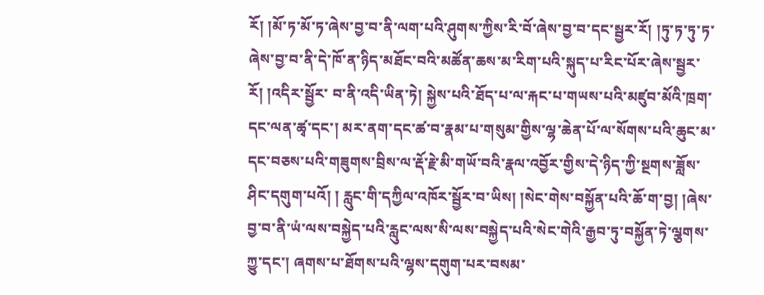རོ། །མོ་ཏ་མོ་ཏ་ཞེས་བྱ་བ་ནི་ལག་པའི་ཤུགས་ཀྱིས་རི་བོ་ཞེས་བྱ་བ་དང་སྦྱར་རོ། །ཏུ་ཏ་ཏུ་ཏ་ཞེས་བྱ་བ་ནི་དེ་ཁོ་ན་ཉིད་མཐོང་བའི་མཚོན་ཆས་མ་རིག་པའི་སྐུད་པ་རིང་པོར་ཞེས་སྦྱར་རོ། །འདིར་སྦྱོར་ བ་ནི་འདི་ཡིན་ཏེ། སྐྱེས་པའི་ཐོད་པ་ལ་རྐང་པ་གཡས་པའི་མཛུབ་མོའི་ཁྲག་དང་ལན་ཚྭ་དང་། མར་ནག་དང་ཚ་བ་རྣམ་པ་གསུམ་གྱིས་ལྷ་ཆེན་པོ་ལ་སོགས་པའི་ཆུང་མ་དང་བཅས་པའི་གཟུགས་བྲིས་ལ་རྡོ་རྗེ་མི་གཡོ་བའི་རྣལ་འབྱོར་གྱིས་དེ་ཉིད་ཀྱི་སྔགས་ཟློས་ཤིང་དགུག་པའོ། ། རླུང་གི་དཀྱིལ་འཁོར་སྦྱོར་བ་ཡིས། །སེང་གེས་བསྐྱོན་པའི་ཆོ་ག་བྱ། །ཞེས་བྱ་བ་ནི་ཡཾ་ལས་བསྐྱེད་པའི་རླུང་ལས་སི་ལས་བསྐྱེད་པའི་སེང་གེའི་རྒྱབ་ཏུ་བསྐྱོན་ཏེ་ལྕགས་ཀྱུ་དང་། ཞགས་པ་ཐོགས་པའི་ལྷས་དགུག་པར་བསམ་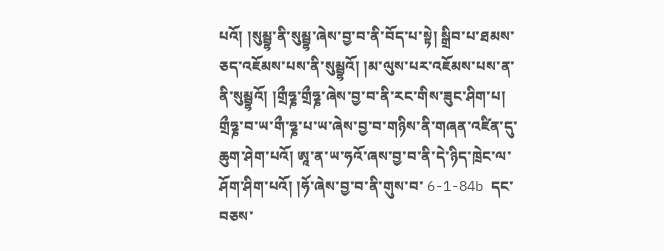པའོ། །སུམྦྷ་ནི་སུམྦྷ་ཞེས་བྱ་བ་ནི་བོད་པ་སྟེ། སྒྲིབ་པ་ཐམས་ ཅད་འཇོམས་པས་ནི་སུམྦྷའོ། །མ་ལུས་པར་འཇོམས་པས་ན་ནི་སུམྦྷའོ། །གྲྀཧྞ་གྲྀཧྞ་ཞེས་བྱ་བ་ནི་རང་གིས་ཟུང་ཤིག་པ། གྲྀཧྞ་བ་ཡ་གྀ་ཧྞ་པ་ཡ་ཞེས་བྱ་བ་གཉིས་ནི་གཞན་འཛིན་དུ་ཆུག་ཤེག་པའོ། ཨཱ་ན་ཡ་ཧའོ་ཞས་བྱ་བ་ནི་དེ་ཉིད་ཁྲེང་ལ་ཤོག་ཤིག་པའོ། །ཧོ་ཞེས་བྱ་བ་ནི་གུས་བ་ 6-1-84b དང་བཅས་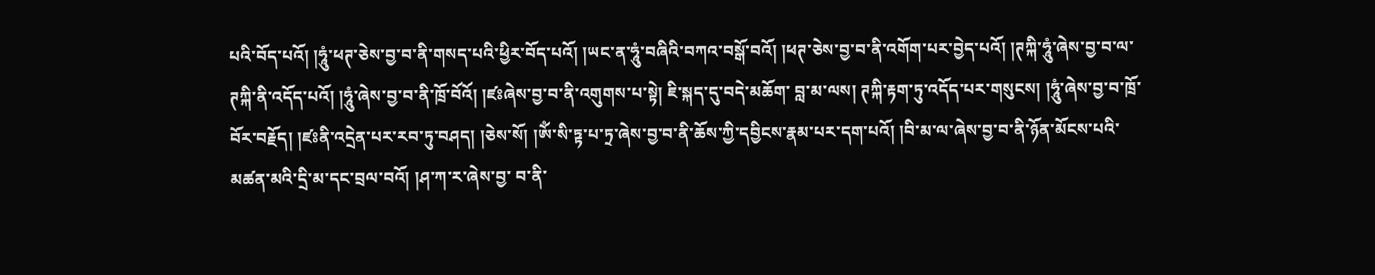པའི་བོད་པའོ། །ཧཱུཾ་ཕཊ་ཅེས་བྱ་བ་ནི་གསད་པའི་ཕྱིར་བོད་པའོ། །ཡང་ན་ཧཱུཾ་བཞིའི་བཀའ་བསྒོ་བའོ། །ཕཊ་ཅེས་བྱ་བ་ནི་འགོག་པར་བྱེད་པའོ། །ཊཀྐི་ཧཱུཾ་ཞེས་བྱ་བ་ལ་ཊཀྐི་ནི་འདོད་པའོ། །ཧཱུཾ་ཞེས་བྱ་བ་ནི་ཁྲོ་བོའོ། །ཛཿཞེས་བྱ་བ་ནི་འགུགས་པ་སྟེ། ཇི་སྐད་དུ་བདེ་མཆོག་ བླ་མ་ལས། ཊཀྐི་རྟག་ཏུ་འདོད་པར་གསུངས། །ཧཱུཾ་ཞེས་བྱ་བ་ཁྲོ་བོར་བརྗོད། །ཛཿནི་འདྲེན་པར་རབ་ཏུ་བཤད། །ཅེས་སོ། །ཨོཾ་སི་ཏྟ་པ་ཏྲ་ཞེས་བྱ་བ་ནི་ཆོས་ཀྱི་དབྱིངས་རྣམ་པར་དག་པའོ། །བི་མ་ལ་ཞེས་བྱ་བ་ནི་ཉོན་མོངས་པའི་མཚན་མའི་དྲི་མ་དང་བྲལ་བའོ། །ཤ་ཀ་ར་ཞེས་བྱ་ བ་ནི་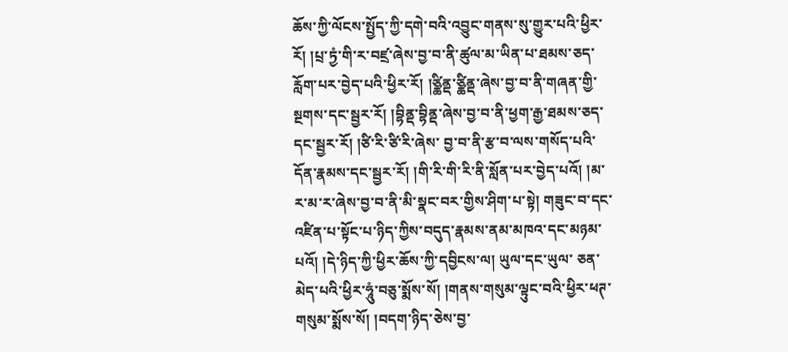ཆོས་ཀྱི་ལོངས་སྤྱོད་ཀྱི་དགེ་བའི་འབྱུང་གནས་སུ་གྱུར་པའི་ཕྱིར་རོ། །པྲ་ཏྱཾ་གི་ར་བཛྲ་ཞེས་བྱ་བ་ནི་ཚུལ་མ་ཡིན་པ་ཐམས་ཅད་རློག་པར་བྱེད་པའི་ཕྱིར་རོ། །ཙྪིནྡ་ཙྪིནྡ་ཞེས་བྱ་བ་ནི་གཞན་གྱི་སྔགས་དང་སྦྱར་རོ། །བྷིནྡ་བྷིནྡ་ཞེས་བྱ་བ་ནི་ཕྱག་རྒྱ་ཐམས་ཅད་དང་སྦྱར་རོ། །ཙི་རི་ཙི་རི་ཞེས་ བྱ་བ་ནི་རྩ་བ་ལས་གསོད་པའི་དོན་རྣམས་དང་སྦྱར་རོ། །གི་རི་གི་རི་ནི་སློན་པར་བྱེད་པའོ། །མ་ར་མ་ར་ཞེས་བྱ་བ་ནི་མི་སྣང་བར་གྱིས་ཤིག་པ་སྟེ། གཟུང་བ་དང་འཛིན་པ་སྟོང་པ་ཉིད་ཀྱིས་བདུད་རྣམས་ནམ་མཁའ་དང་མཉམ་པའོ། །དེ་ཉིད་ཀྱི་ཕྱིར་ཆོས་ཀྱི་དབྱིངས་ལ། ཡུལ་དང་ཡུལ་ ཅན་མེད་པའི་ཕྱིར་ཧཱུཾ་བཅུ་སྨོས་སོ། །གནས་གསུམ་ལྟུང་བའི་ཕྱིར་ཕཊ་གསུམ་སྨོས་སོ། །བདག་ཉིད་ཅེས་བྱ་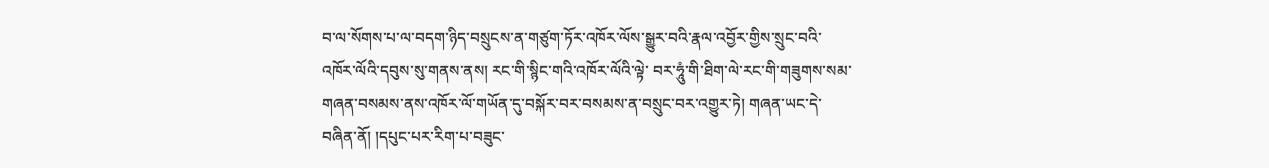བ་ལ་སོགས་པ་ལ་བདག་ཉིད་བསྲུངས་ན་གཙུག་ཏོར་འཁོར་ལོས་སྒྱུར་བའི་རྣལ་འབྱོར་གྱིས་སྲུང་བའི་འཁོར་ལོའི་དབུས་སུ་གནས་ནས། རང་གི་སྙིང་གའི་འཁོར་ལོའི་ལྟེ་ བར་ཧཱུཾ་གི་ཐིག་ལེ་རང་གི་གཟུགས་སམ་གཞན་བསམས་ནས་འཁོར་ལོ་གཡོན་དུ་བསྐོར་བར་བསམས་ན་བསྲུང་བར་འགྱུར་ཏེ། གཞན་ཡང་དེ་བཞིན་ནོ། །དཔུང་པར་རིག་པ་བཟུང་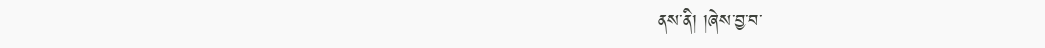ནས་ནི། །ཞེས་བྱ་བ་